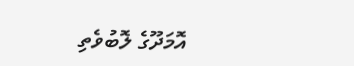އޮމަދޫގެ ލޮބުވެތި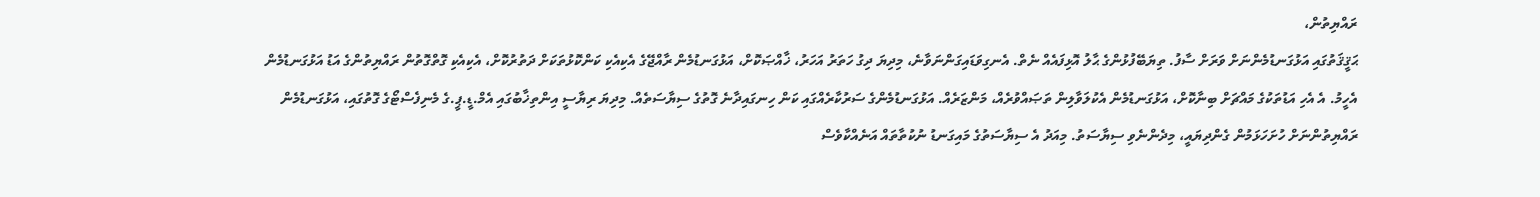ރައްޔިތުން،
ޙަޤީޤަތުގައި އަޅުގަނޑުމެންނަށް ވަރަށް ސާފު. ތިޔަބޭފުޅުންގެ ޙާލު އޮޅިފައެއް ނެތް. އެނގިވަޑައިގަންނަވާނެ، މިދިޔަ ދިގު ހަތަރު އަހަރު، ޚާއްޞަކޮށް، އަޅުގަނޑުމެން ރާއްޖޭގެ އެކިއެކި ކަންކޮޅުތަކަށް ދަތުރުކޮށް، އެކިއެކި ގޮތްގޮތުން ރައްޔިތުންގެ އަޑު އަޅުގަނޑުމެން އެހީމު. އެ އެހި އަޑުތަކުގެ މައްޗަށް ބިނާކޮށް، އަޅުގަނޑުމެން އެކުލަވާލިން ތަޞައްވުރެއް، މަންޒަރެއް. އަޅުގަނޑުމެންގެ ސަރުކާރެއްގައި ކަން ހިނގައިދާނެ ގޮތުގެ ސިޔާސަތެއް. މިދިޔަ ރިޔާސީ އިންތިޚާބުގައި އެމް.ޑީ.ޕީ.ގެ މެނިފެސްޓޯގެ ގޮތުގައި، އަޅުގަނޑުމެން ރައްޔިތުންނަށް ހުށަހަޅަމުން ގެންދިޔައީ، މިދެންނެވި ސިޔާސަތު. މިއަދު އެ ސިޔާސަތުގެ މައިގަނޑު ނުކުތާތައް އަނެއްކާވެސް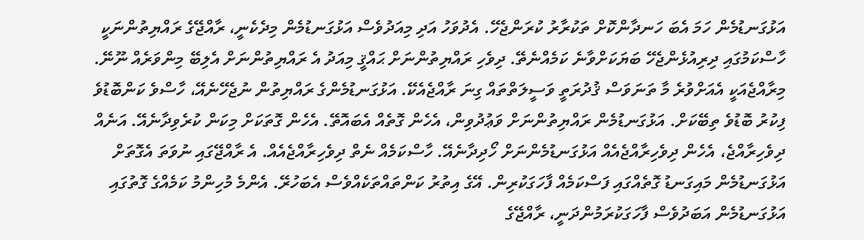އަޅުގަނޑުމެން ހަމަ އެބަ ހަނދާންކޮށް ތަކުރާރު ކުރަންޖެހޭ. އެދުވަހު އަދި މިއަދުވެސް އަޅުގަނޑުމެން މިދެކެނީ، ރާއްޖޭގެ ރައްޔިތުންނަކީ ހާސްކަމުގައި ދިރިއުޅެންޖެހޭ ބަޔަކަށްވާނެ ކަމެއްނެތޭ. ދިވެހި ރައްޔިތުންނަށް ޙައްޤީ މިއަދު އެ ރައްޔިތުންނަށް އެލިބޭ މިންވަރެއް ނޫނޭ. މިރާއްޖެއަކީ އެއަށްވުރެ މާ ތަނަވަސް ޤުދުރަތީ ވަސީލަތްތައް ގިނަ ރާއްޖެއެކޭ. އަޅުގަނޑުމެންގެ ރައްޔިތުން ނުޖެހޭނެއޭ، ހާސްވެ ކަންބޮޑުވެ ފިކުރު ބޮޑުވެ ތިބޭކަށް. އަޅުގަނޑުމެން ރައްޔިތުންނަށް ވަޢުދުވިން، އެހެން ގޮތެއް އެބައޮތޭ. އެހެން ގޮތަކަށް މިކަން ކުރެވިދާނެއޭ. އަނެއް ދިވެހިރާއްޖެ، އެހެން ދިވެހިރާއްޖެއެއް އަޅުގަނޑުމެންނަށް ހޯދިދާނެއޭ. ހާސްކަމެއް ނެތް ދިވެހިރާއްޖެއެއް. އެ ރާއްޖޭގައި ނުވަތަ އެގޮތަށް އަޅުގަނޑުމެން މައިގަނޑު ގޮތެއްގައި ފަސްކަމެއް ފާހަގަކުރިން. އޭގެ އިތުރު ކަންތައްތަކެއްވެސް އެބަހުރޭ. އެންމެ މުހިންމު ކަމެއްގެ ގޮތުގައި އަޅުގަނޑުމެން އަބަދުވެސް ފާހަގަކުރަމުންދަނީ، ރާއްޖޭގެ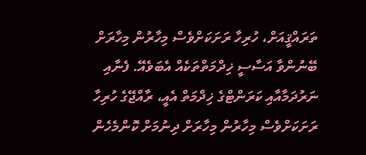ތަރައްޤީއަށް، ހުރިހާ ރަށަކަށްވެސް މިހާރުން މިހާރަށް ބޭނުންވާ އަސާސީ ޚިދްމަތްތަކެއް އެބަވެއޭ. ފެނާއި ނަރުދަމާއާއި ކަރަންޓްގެ ޚިދްމަތް އެއީ، ރާއްޖޭގެ ހުރިހާ ރަށަކަށްވެސް މިހާރުން މިހާރަށް ދިނުމަށް ކޮންމެހެން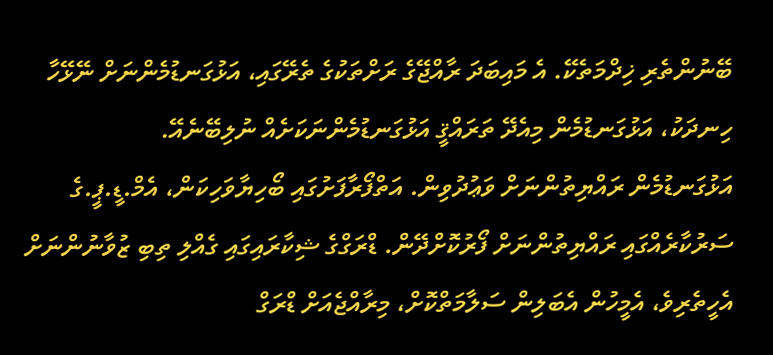ބޭނުންތެރި ޚިދްމަތެކޭ. އެ މައިބަދަ ރާއްޖޭގެ ރަށްތަކުގެ ތެރޭގައި، އަޅުގަނޑުމެންނަށް ނޭޅޭހާ ހިނދަކު، އަޅުގަނޑުމެން މިއެދޭ ތަރައްޤީ އަޅުގަނޑުމެންނަކަށެއް ނުލިބޭނެއޭ.
އަޅުގަނޑުމެން ރައްޔިތުންނަށް ވަޢުދުވިން. އަތްފޯރާފަށުގައި ބޯހިޔާވަހިކަން، އެމް.ޑީ.ޕީ.ގެ ސަރުކާރެއްގައި ރައްޔިތުންނަށް ފޯރުކޮށްދޭން. ޑްރަގްގެ ޝިކާރައިގައި ގެއްލި ތިބި ޒުވާނުންނަށް އެހީތެރިވެ، އެމީހުން އެބަލިން ސަލާމަތްކޮށް، މިރާއްޖެއަށް ޑްރަގް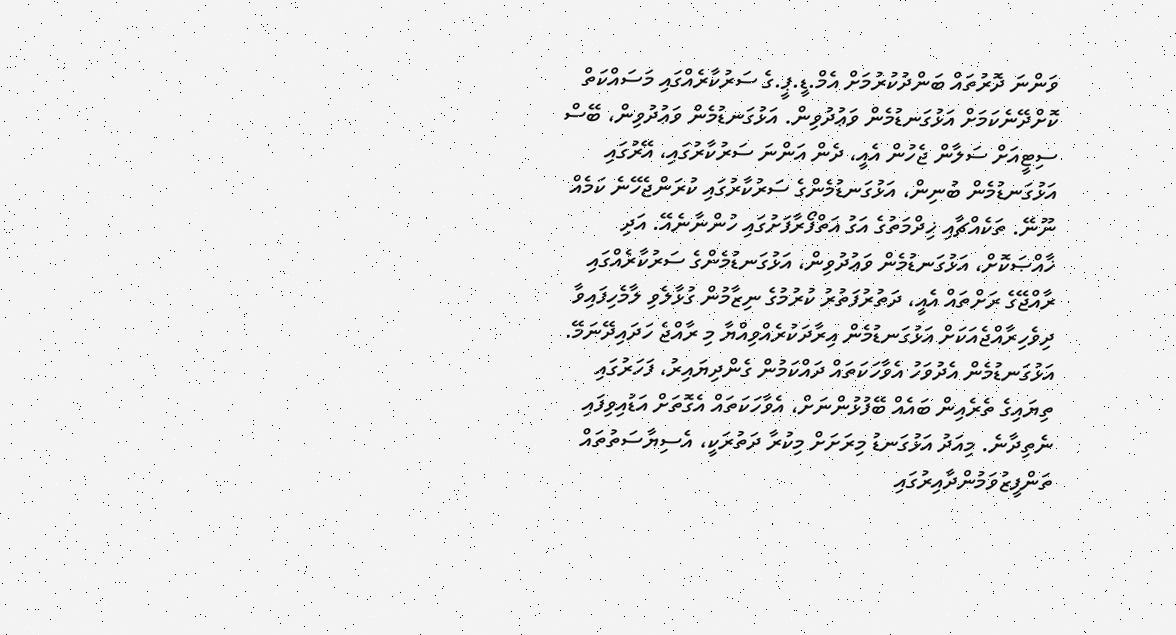ވަންނަ ދޮރުތައް ބަންދުކުރުމަށް އެމް.ޑީ.ޕީ.ގެ ސަރުކާރެއްގައި މަސައްކަތް ކޮށްދޭނެކަމަށް އަޅުގަނޑުމެން ވަޢުދުވިން. އަޅުގަނޑުމެން ވަޢުދުވިން، ބޭސް ސިޓީއަށް ސަލާން ޖެހުން އެއީ، ދެން އަންނަ ސަރުކާރުގައި، އޭރުގައި އަޅުގަނޑުމެން ބުނިން، އަޅުގަނޑުމެންގެ ސަރުކާރުގައި ކުރަންޖެހޭނެ ކަމެއް ނޫނޭ. ތަކެއްޗާއި ޚިދްމަތުގެ އަގު އަތްފޯރާފަށުގައި ހުންނާނެއޭ. އަދި ޚާއްޞަކޮށް، އަޅުގަނޑުމެން ވަޢުދުވިން، އަޅުގަނޑުމެންގެ ސަރުކާރެއްގައި ރާއްޖޭގެ ރަށްތައް އެއީ، ދަތުރުފަތުރު ކުރުމުގެ ނިޒާމުން ގުޅާލެވި ލާމެހިފައިވާ ދިވެހިރާއްޖެއަކަށް އަޅުގަނޑުމެން އިރާދަކުރެއްވިއްޔާ މި ރާއްޖެ ހަދައިދޭނަމޭ.
އަޅުގަނޑުމެން އެދުވަހު އެވާހަކަތައް ދައްކަމުން ގެންދިޔައިރު، ފަހަރުގައި ތިޔައިގެ ތެރެއިން ބައެއް ބޭފުޅުންނަށް، އެވާހަކަތައް އެގޮތަށް އަޑުއިވިފައި ނެތިދާނެ. މިއަދު އަޅުގަނޑު މިރަށަށް މިކުރާ ދަތުރަކީ، އެސިޔާސަތުތައް ތަންފީޒުވަމުންދާއިރުގައި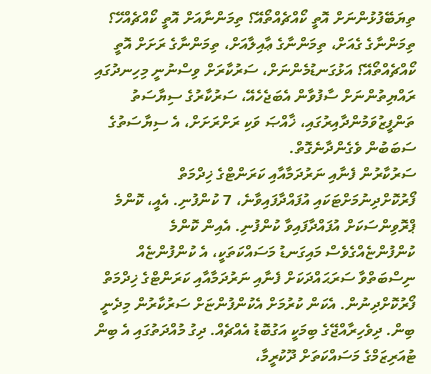ތިޔަބޭފުޅުންނަށް އޮތީ ކޯއްޗެއްތޯއޭ؟ ތިމަންނާއަށް އޮތީ ކޯއްޗެއްހޭ؟ ތިމަންނާގެ ގެއަށް، ތިމަންނާގެ ޢާއިލާއަށް، ތިމަންނާގެ ރަށަށް އޮތީ ކޯއްޗެއްތޯއޭ؟ އަޅުގަނޑުމެންނަށް، ސަރުކާރަށް ވިސްނުނީ މިހިނދުގައި ރައްޔިތުންނަށް ސާފުވާން އެބަޖެހެއޭ، ސަރުކާރުގެ ސިޔާސަތު ތަންފީޒުވަމުންދާއިރުގައި، ޚާއްޞަ ވަކި ރަށްރަށަށް، އެ ސިޔާސަތުގެ ސަބަބުން ވެގެންދާނެގޮތް.
ސަރުކާރުން ފެނާއި ނަރުދަމާއާއި ކަރަންޓްގެ ޚިދްމަތް ފޯރުކޮށްދިނުމަށްޓަކައި އުފައްދާފައިވާނެ، 7 ކުންފުނި. އެއީ، ކޮންމެ ޕްރޮވިންސަކަށް އުފައްދާފައިވާ ކުންފުނި. އެއިން ކޮންމެ ކުންފުންޏެއްގެވެސް މައިގަނޑު މަސައްކަތަކީ، އެ ކުންފުންޏެއް ނިސްބަތްވާ ސަރަޙައްދަކަށް ފެނާއި ނަރުދަމާއާއި ކަރަންޓްގެ ޚިދްމަތް ފޯރުކޮށްދިނުން. އެކަން ކުރުމަށް އެކުންފުންޏަށް ސަރުކާރުން މިދެނީ ބިން. ދިވެހިރާއްޖޭގެ ބިމަކީ އަގުބޮޑު އެއްޗެއް. ދިގު މުއްދަތުގައި އެ ބިން ޓުއަރިޒަމްގެ މަސައްކަތަށް ދޫކުރީމާ،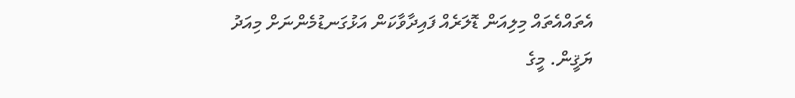އެތައްއެތައް މިލިއަން ޑޮލަރެއް ފައިދާވާކަން އަޅުގަނޑުމެންނަށް މިއަދު ޔަޤީން. މީގެ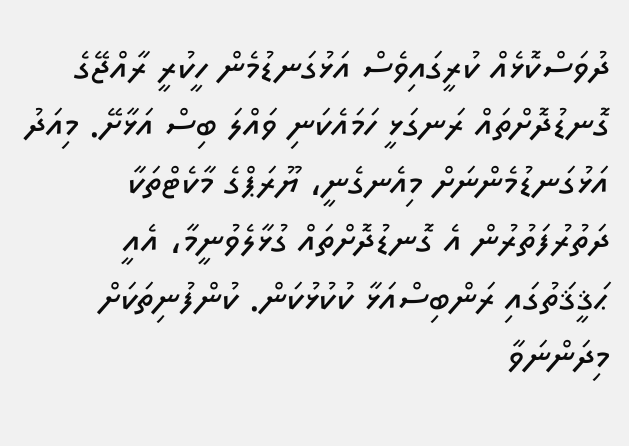ދުވަސްކޮޅެއް ކުރީގައިވެސް އަޅުގަނޑުމެން ހީކުރީ ރާއްޖޭގެ ގޮނޑުދޮށްތައް ރަނގަޅީ ހަމައެކަނި ވައްލަ ބިސް އަޅާށޭ. މިއަދު އަޅުގަނޑުމެންނަށް މިއެނގެނީ، ޔޫރަޕްގެ މާކެޓްތަކާ ދަތުރުފަތުރުން އެ ގޮނޑުދޮށްތައް ގުޅާލެވުނީމާ، އެއީ ޙަޤީޤަތުގައި ރަންބިސްއަޅާ ކުކުޅުކަން. ކުންފުނިތަކަށް މިދަންނަވާ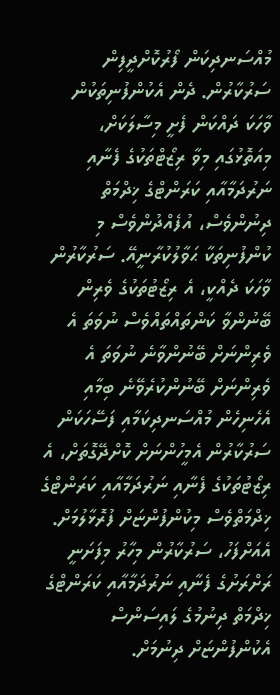މުއްސަނދިކަން ފޯރުކޮށްދީފިން ސަރުކާރުން. ދެން އެކުންފުނިތަކުން ވާހަކަ ދައްކަން ފެށީ މިސާލަކަށް، މިއަތޮޅުގައި މިވާ ރިޒޯޓްތަކުގެ ފެނާއި ނަރުދަމާއާއި ކަރަންޓްގެ ޚިދްމަތް ދިނުންވެސް، އުފެއްދުންވެސް މި ކުންފުނިތަކާ ޙަވާލުކުރާނީއޭ. ސަރުކާރުން ވާހަކަ ދެއްކީ، އެ ރިޒޯޓުތަކުގެ ވެރިން ބޭނުންވާ ކަންތައްތައްވެސް ނުވަތަ އެ ވެރިންނަށް ބޭނުންވާނެ ނުވަތަ އެ ވެރިންނަށް ބޭނުންކުރެވޭނެ ބިމާއި އެހެނިހެން މުއްސަނދިކަމާއި ފަސޭހަކަން ސަރުކާރުން އެމީހުންނަށް ކޮށްދޭގޮތަށް، އެ ރިޒޯޓުތަކުގެ ފެނާއި ނަރުދަމާއާއި ކަރަންޓްގެ ޚިދްމަތްވެސް މިކުންފުންޏަށް ފުރޮޅާލުމަށް. އެއަށްފަހު، ސަރުކާރުން މިހާރު މިފަށަނީ ރަށްރަށުގެ ފެނާއި ނަރުދަމާއާއި ކަރަންޓްގެ ޚިދްމަތް ދިނުމުގެ ލައިސަންސް އެކުންފުންޏަށް ދިނުމަށް.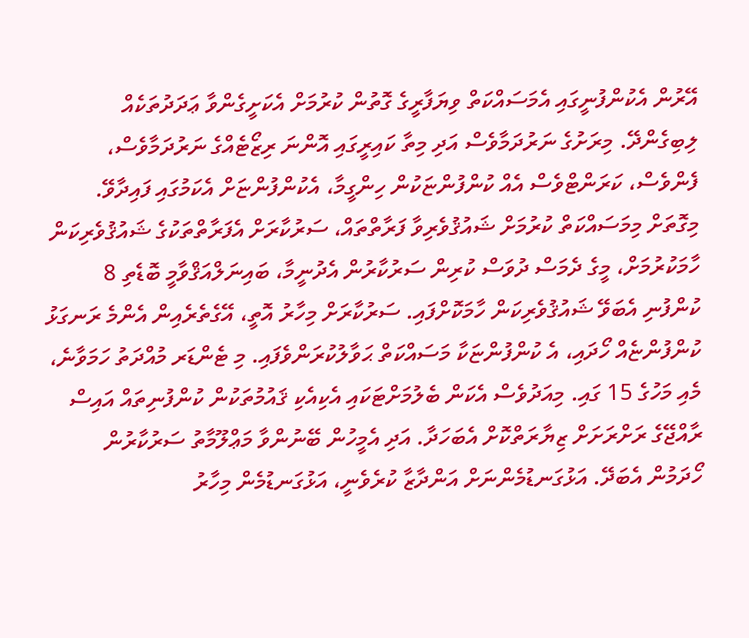އޭރުން އެކުންފުނީގައި އެމަސައްކަތް ވިޔަފާރީގެ ގޮތުން ކުރުމަށް އެކަށީގެންވާ ޢަދަދުތަކެއް ލިބިގެންދޭ. މިރަށުގެ ނަރުދަމާވެސް އަދި މިތާ ކައިރީގައި އޮންނަ ރިޒޯޓެއްގެ ނަރުދަމާވެސް، ފެންވެސް، ކަރަންޓްވެސް އެއް ކުންފުންޏަކުން ހިންގީމާ، އެކުންފުންޏަށް އެކަމުގައި ފައިދާވޭ.
މިގޮތަށް މިމަސައްކަތް ކުރުމަށް ޝައުޤުވެރިވާ ފަރާތްތައް، ސަރުކާރަށް އެފަރާތްތަކުގެ ޝައުޤުވެރިކަން ހާމަކުރުމަށް، މީގެ ދެމަސް ދުވަސް ކުރިން ސަރުކާރުން އެދުނީމާ، ބައިނަލްއަޤްވާމީ ބޮޑެތި 8 ކުންފުނި އެބަވޭ ޝައުޤުވެރިކަން ހާމަކޮށްފައި. ސަރުކާރަށް މިހާރު އޮތީ، އޭގެތެރެއިން އެންމެ ރަނގަޅު ކުންފުންޏެއް ހޯދައި، އެ ކުންފުންޏަކާ މަސައްކަތް ޙަވާލުކުރަންވެފައި. މި ޓެންޑަރ މުއްދަތު ހަމަވާނެ، މެއި މަހުގެ 15 ގައި. މިއަދުވެސް އެކަން ބެލުމަށްޓަކައި އެކިއެކި ޤައުމުތަކުން ކުންފުނިތައް އައިސް ރާއްޖޭގެ ރަށްރަށަށް ޒިޔާރަތްކޮށް އެބަހަދާ. އަދި އެމީހުން ބޭނުންވާ މަޢްލޫމާތު ސަރުކާރުން ހޯދަމުން އެބަދޭ. އަޅުގަނޑުމެންނަށް އަންދާޒާ ކުރެވެނީ، އަޅުގަނޑުމެން މިހާރު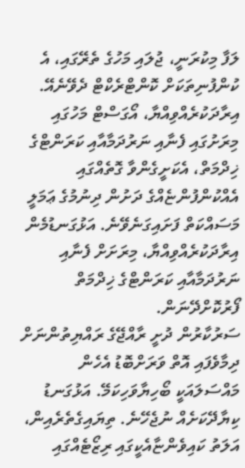ލަފާ މިކުރަނީ، ޖުލައި މަހުގެ ތެރޭގައި، އެ ކުންފުނިތަކަށް ކޮންޓްރެކްޓް ދެވޭނެއޭ. އިރާދަކުރެއްވިއްޔާ، އޯގަސްޓް މަހުގައި މިރަށުގައި ފެނާއި ނަރުދަމާއާއި ކަރަންޓްގެ ޚިދްމަތް، އެކަށީގެންވާ ގޮތެއްގައި އެއްކުންފުންޏެއްގެ ދަށުން ދިނުމުގެ ޢަމަލީ މަސައްކަތް ފަށައިގަނެވޭނެ. އަޅުގަނޑުމެން އިރާދަކުރެއްވިއްޔާ، މިރަށަށް ފެނާއި ނަރުދަމާއާއި ކަރަންޓްގެ ޚިދްމަތް ފޯރުކޮށްދޭނަން.
ސަރުކާރުން ދުށީ ރާއްޖޭގެ ރައްޔިތުންނަށް ދިމާވެފައި އޮތް ވަރަށްބޮޑު އެހެން މައްސަލައަކީ ބޯހިޔާވަހިކަމޭ. އަޅުގަނޑު ކިޔާދޭކަށެއް ނުޖެހޭނެ. ތިޔައިގެތެރެއިން، އަލަތު ކައިވެންޏާއެކީގައި ރިޒޯޓެއްގައި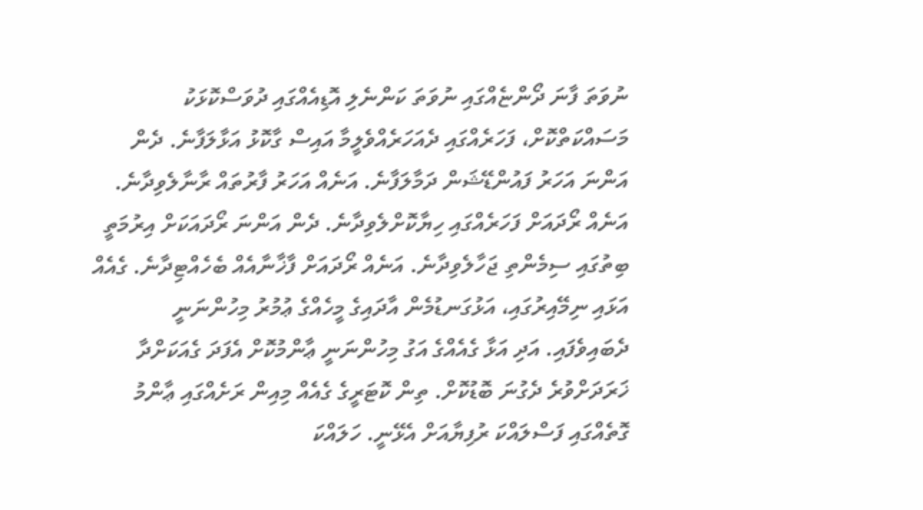ނުވަތަ ފާނަ ދޯންޏެއްގައި ނުވަތަ ކަންނެލި އޮޑިއެއްގައި ދުވަސްކޮޅަކު މަސައްކަތްކޮށް، ފަހަރެއްގައި ދެއަހަރެއްވެލީމާ އައިސް ގާކޮޅު އަޅާލަފާނެ. ދެން އަންނަ އަހަރު ފައުންޑޭޝަން ދަމާލަފާނެ. އަނެއް އަހަރު ފާރުތައް ރާނާލެވިދާނެ. އަނެއް ރޯދައަށް ފަހަރެއްގައި ހިޔާކޮށްލެވިދާނެ. ދެން އަންނަ ރޯދައަކަށް އިރުމަތީ ބިތުގައި ސިމެންތި ޖަހާލެވިދާނެ. އަނެއް ރޯދައަށް ފާޚާނާއެއް ބެހެއްޓިދާނެ. ގެއެއް އަޅައި ނިމޭއިރުގައި، އަޅުގަނޑުމެން އާދައިގެ މީހެއްގެ ޢުމުރު މިހުންނަނީ ދެބައިވެފައި. އަދި އަޅާ ގެއެއްގެ އަގު މިހުންނަނީ ޢާންމުކޮށް އެފަދަ ގެއަކަށްދާ ޚަރަދަށްވުރެ ދެގުނަ ބޮޑުކޮށް. ތިން ކޮޓަރީގެ ގެއެއް މިއިން ރަށެއްގައި ޢާންމު ގޮތެއްގައި ފަސްލައްކަ ރުފިޔާއަށް އެޅޭނީ. ހަލައްކަ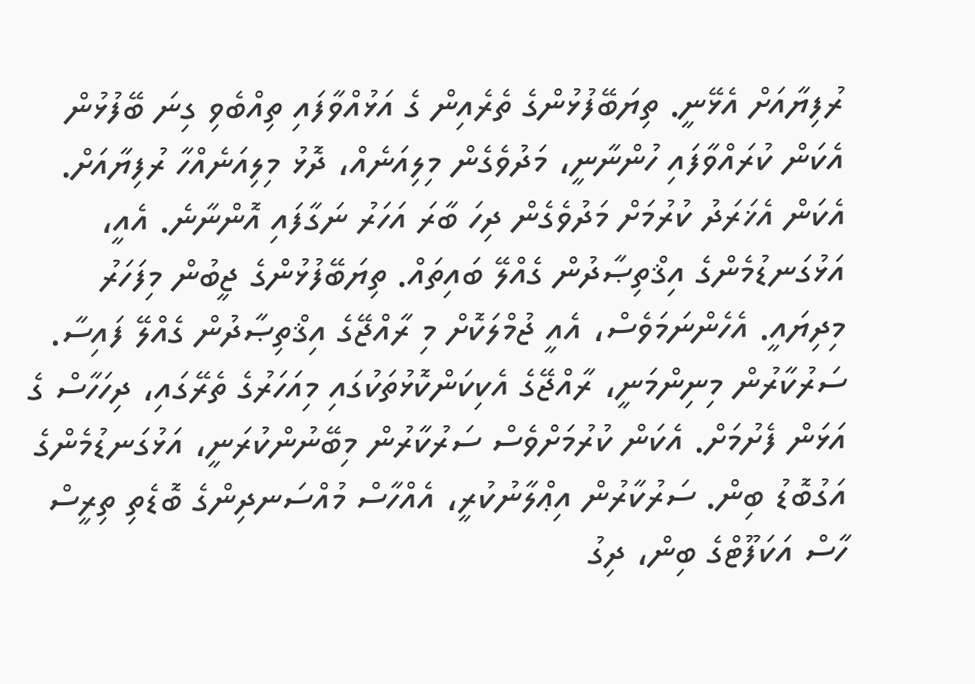ރުފިޔާއަށް އެޅޭނީ. ތިޔަބޭފުޅުންގެ ތެރެއިން ގެ އަޅުއްވާފައި ތިއްބެވި ގިނަ ބޭފުޅުން އެކަން ކުރައްވާފައި ހުންނާނީ، މަދުވެގެން މިލިއަނެއް، ދޮޅު މިލިއަނެއްހާ ރުފިޔާއަށް. އެކަން އެޚަރަދު ކުރުމަށް މަދުވެގެން ދިހަ ބާރަ އަހަރު ނަގާފައި އޮންނާނެ. އެއީ، އަޅުގަނޑުމެންގެ އިޤްތިޞާދުން ގެއްލޭ ބައިތައް. ތިޔަބޭފުޅުންގެ ޖީބުން މިފަހަރު މިދިޔައީ. އެހެންނަމަވެސް، އެއީ ޖުމްލަކޮށް މި ރާއްޖޭގެ އިޤްތިޞާދުން ގެއްލޭ ފައިސާ.
ސަރުކާރުން މިނިންމަނީ، ރާއްޖޭގެ އެކިކަންކޮޅުތަކުގައި މިއަހަރުގެ ތެރޭގައި، ދިހަހާސް ގެ އަޅަން ފެށުމަށް. އެކަން ކުރުމަށްވެސް ސަރުކާރުން މިބޭނުންކުރަނީ، އަޅުގަނޑުމެންގެ އަގުބޮޑު ބިން. ސަރުކާރުން އިޢްލާނުކުރީ، އެއްހާސް މުއްސަނދިންގެ ބޮޑެތި ތިރީސް ހާސް އަކަފޫޓްގެ ބިން، ދިގު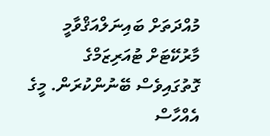މުއްދަތަށް ބައިނަލްއަޤްވާމީ މާރުކޭޓަށް ޓުއަރިޒަމްގެ ގޮތުގައިވެސް ބޭނުންކުރަން. މީގެ އެއްހާސް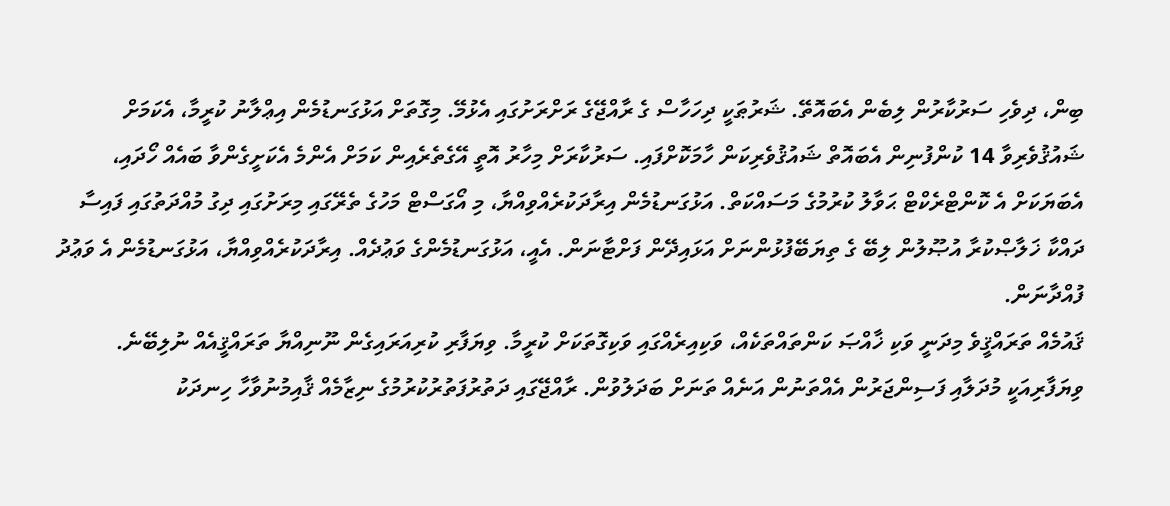ބިން، ދިވެހި ސަރުކާރުން ލިބެން އެބައޮތޭ. ޝަރުޠަކީ ދިހަހާސް ގެ ރާއްޖޭގެ ރަށްރަށުގައި އެޅުމޭ. މިގޮތަށް އަޅުގަނޑުމެން އިޢްލާނު ކުރީމާ، އެކަމަށް ޝައުޤުވެރިވާ 14 ކުންފުނިން އެބައޮތް ޝައުޤުވެރިކަން ހާމަކޮށްފައި. ސަރުކާރަށް މިހާރު އޮތީ އޭގެތެރެއިން ކަމަށް އެންމެ އެކަށީގެންވާ ބައެއް ހޯދައި، އެބަޔަކަށް އެ ކޮންޓްރެކްޓް ޙަވާލު ކުރުމުގެ މަސައްކަތް. އަޅުގަނޑުމެން އިރާދަކުރެއްވިއްޔާ، މި އޯގަސްޓް މަހުގެ ތެރޭގައި މިރަށުގައި ދިގު މުއްދަތުގައި ފައިސާ ދައްކާ ޚަލާޞްކުރާ އުޞޫލުން ލިބޭ ގެ ތިޔަބޭފުޅުންނަށް އަޅައިދޭން ފަށްޓާނަން. އެއީ، އަޅުގަނޑުމެންގެ ވަޢުދެއް. އިރާދަކުރެއްވިއްޔާ، އަޅުގަނޑުމެން އެ ވަޢުދު ފުއްދާނަން.
ޤައުމެއް ތަރައްޤީވެ މިދަނީ ވަކި ޚާއްޞަ ކަންތައްތަކެއް، ވަކިއިރެއްގައި ވަކިގޮތަކަށް ކުރީމާ. ވިޔަފާރި ކުރިއަރައިގެން ނޫނިއްޔާ ތަރައްޤީއެއް ނުލިބޭނެ. ވިޔަފާރިއަކީ މުދަލާއި ފަސިންޖަރުން އެއްތަނުން އަނެއް ތަނަށް ބަދަލުވުން. ރާއްޖޭގައި ދަތުރުފަތުރުކުރުމުގެ ނިޒާމެއް ޤާއިމުނުވާހާ ހިނދަކު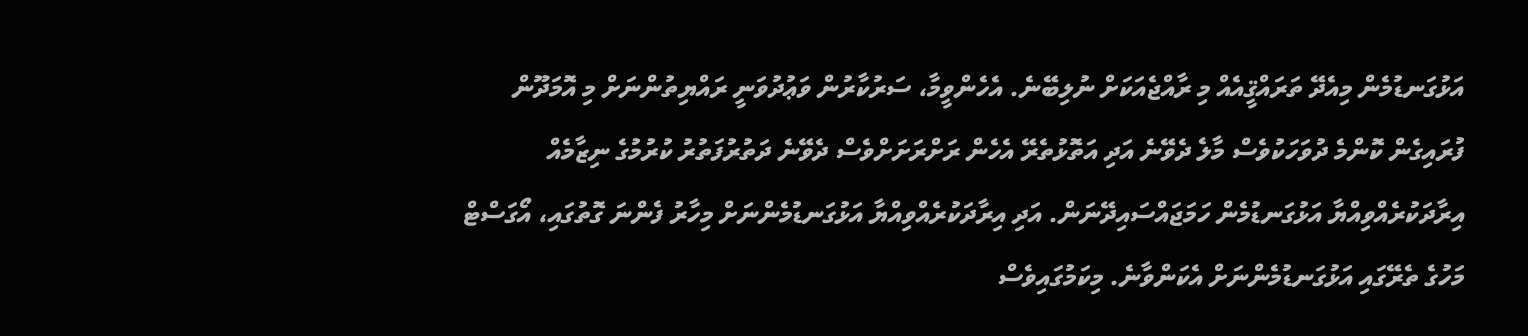އަޅުގަނޑުމެން މިއެދޭ ތަރައްޤީއެއް މި ރާއްޖެއަކަށް ނުލިބޭނެ. އެހެންވީމާ، ސަރުކާރުން ވަޢުދުވަނީ ރައްޔިތުންނަށް މި އޮމަދޫން ފުރައިގެން ކޮންމެ ދުވަހަކުވެސް މާލެ ދެވޭނެ އަދި އަތޮޅުތެރޭ އެހެން ރަށްރަށަށްވެސް ދެވޭނެ ދަތުރުފަތުރު ކުރުމުގެ ނިޒާމެއް އިރާދަކުރެއްވިއްޔާ އަޅުގަނޑުމެން ހަމަޖައްސައިދޭނަން. އަދި އިރާދަކުރެއްވިއްޔާ އަޅުގަނޑުމެންނަށް މިހާރު ފެންނަ ގޮތުގައި، އޯގަސްޓް މަހުގެ ތެރޭގައި އަޅުގަނޑުމެންނަށް އެކަންވާނެ. މިކަމުގައިވެސް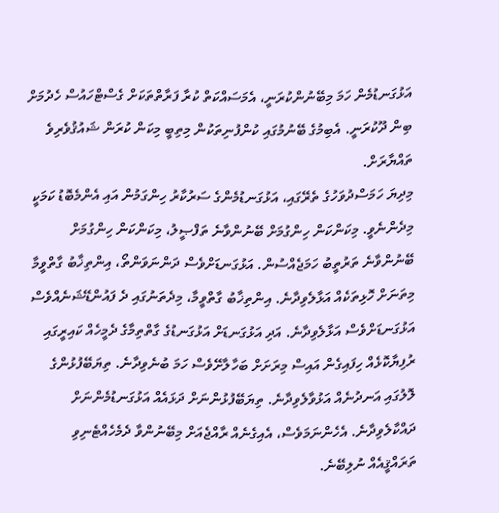އަޅުގަނޑުމެން ހަމަ މިބޭނުންކުރަނީ، އެމަސައްކަތް ކުރާ ފަރާތްތަކަށް ގެސްޓްހައުސް ހެދުމަށް ބިން ދޫކުރަނީ. އެބިމުގެ ބޭނުމުގައި ކުންފުނިތަކުން މިތިބީ މިކަން ކުރަން ޝައުޤުވެރިވެ ތައްޔާރަށް.
މިދިޔަ ހަމަސްދުވަހުގެ ތެރޭގައި، އަޅުގަނޑުމެންގެ ސަރުކާރު ހިންގަމުން އައި އެންމެބޮޑު ކަމަކީ މިދެންނެވީ. މިކަންކަން ހިންގުމަށް ބޭނުންވާނެ ތަފްޞީލު، މިކަންކަން ހިންގުމަށް ބޭނުންވާނެ ތަރުތީބު ހަމަޖެއްސުން. އަޅުގަނޑަށްވެސް ދަންނަވަންތޯ، އިންތިޚާބު ގާތްވީމާ މިތަނަށް ހޮޅިތަކެއް އަޅާލެވިދާނެ. އިންތިޚާބު ގާތްވީމާ، މިދެތަނުގައި ދެ ފައުންޑޭޝަނެއްވެސް އަޅުގަނޑަށްވެސް އަޅާލެވިދާނެ. އަދި އަޅުގަނޑަށް އަޅުގަނޑުގެ ގާތްތިމާގެ ދެމީހެއް ކައިރީގައި ރުފިޔާކޮޅެއް ހިފައިގެން އައިސް މިރަށަށް ބަހާލާށޭވެސް ހަމަ ބުނެވިދާނެ. ތިޔަބޭފުޅުންގެ ލޮލުގައި އަނދުނެއް އަޅުވާލެވިދާނެ. ތިޔަބޭފުޅުންނަށް ދަޅައެއް އަޅުގަނޑުމެންނަށް ދައްކާލެވިދާނެ. އެހެންނަމަވެސް، އެއިގެނެއް ރާއްޖެއަށް މިބޭނުންވާ ދެމެހެއްޓެނިވި ތަރައްޤީއެއް ނުލިބޭނެ.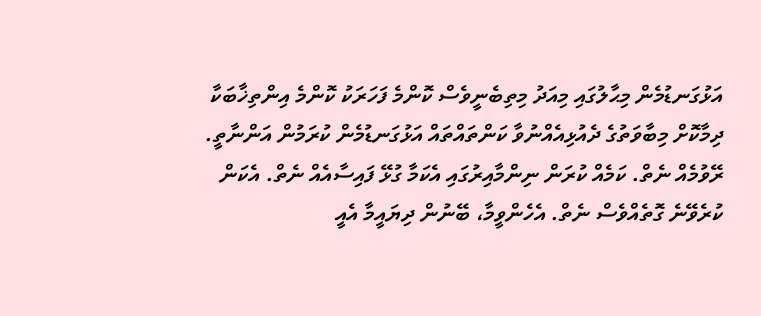އަޅުގަނޑުމެން މިޙާލުގައި މިއަދު މިތިބެނީވެސް ކޮންމެ ފަހަރަކު ކޮންމެ އިންތިޚާބަކާ ދިމާކޮށް މިބާވަތުގެ ދެއުޅިއެއްނުވާ ކަންތައްތައް އަޅުގަނޑުމެން ކުރަމުން އަންނާތީ. ރޭވުމެއް ނެތް. ކަމެއް ކުރަން ނިންމާއިރުގައި އެކަމާ ގުޅޭ ފައިސާއެއް ނެތް. އެކަން ކުރެވޭނެ ގޮތެއްވެސް ނެތް. އެހެންވީމާ، ބޭނުން ދިޔައީމާ އެއީ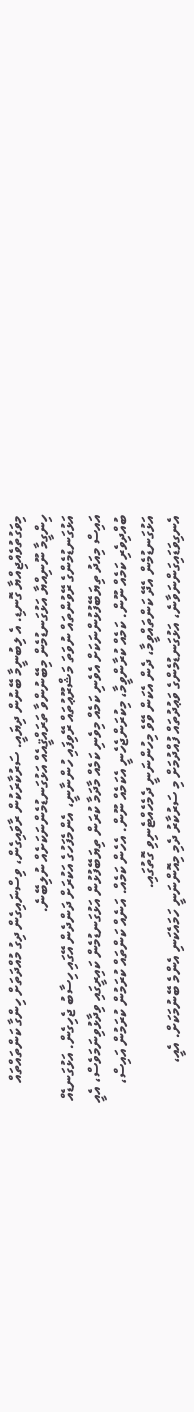މިވަގުތުވެއްޖިއްޔާ ގޮނޑި. އެ ލިބުނީމާ ބޭނުން ދިޔައީ. ސަރުކާރަކުން ރާވައިގެން، ވިސްނައިގެން ދިގު މުއްދަތަށް ހިންގާ ކަންތައްތައް ހިންގީމާ ނޫނިއްޔާ އަޅުގަނޑުމެން މިބޭނުންވާ ތަރައްޤީއެއް އަޅުގަނޑުމެންނަކަށެއް ނުލިބޭނެ.
އަޅުގަނޑުމެންގެ ރޭވުންތައް ނުވަތަ މަޝްރޫޢުތައް ރޭވިފައި ހުންނާނީ، އެންމެފަހުގެ އަކުރަށް ދަންދެން އޭގައި ހިސާބު ޖެހިގެން. އަޅުގަނޑެއް އައިސް މިއަދު ތިޔަބޭފުޅުންނަކަށް އެވެނި ކަމެއް މިވެނި ކަމެއް މާދަމާ ކުރަން ތިޔަބޭފުޅުން އަޅުގަނޑުމެން ކައިރީގައި ވިދާޅުވިނަމަވެސް، އެއީ ބުއްދިވެރި ކަމެއް ނޫން. ކަމެއް ކުރާންވީމާ، މިކުރަންޖެހެނީ އެކަމެއް ނޫން. އެހެން ކަމެއް. އަނެއް ކަންތައް ކުރަމުން ކުރަމުން އައިސް، އަޅުގަނޑުމެން އެދޭ ކަންތައްވީމާ، ދެން އެކަން ވޭވެ މިހުންނަނީ ދެމެހެއްޓެނިވި ގޮތުގައި.
އެނގިވަޑައިގަންނަވާނެ، އަޅުގަނޑުމެންގެ ވަޢުދުތައް ފުއްދުމަށް މި ސަރުކާރު ދެމި މިއޮންނަނީ ހަމައެކަނި އެންމެ ބޭނުމަކަށް. އެއީ،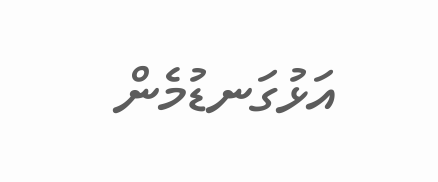އަޅުގަނޑުމެން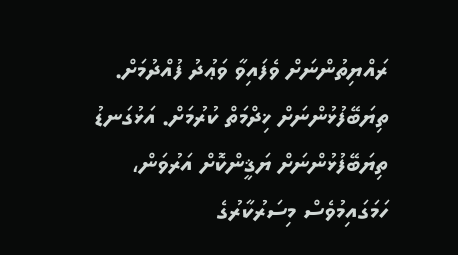ރައްޔިތުންނަށް ވެފައިވާ ވަޢުދު ފުއްދުމަށް. ތިޔަބޭފުޅުންނަށް ޚިދްމަތް ކުރުމަށް. އަޅުގަނޑު ތިޔަބޭފުޅުންނަށް ޔަޤީންކޮށް އަރުވަން، ހަމަގައިމުވެސް މިސަރުކާރުގެ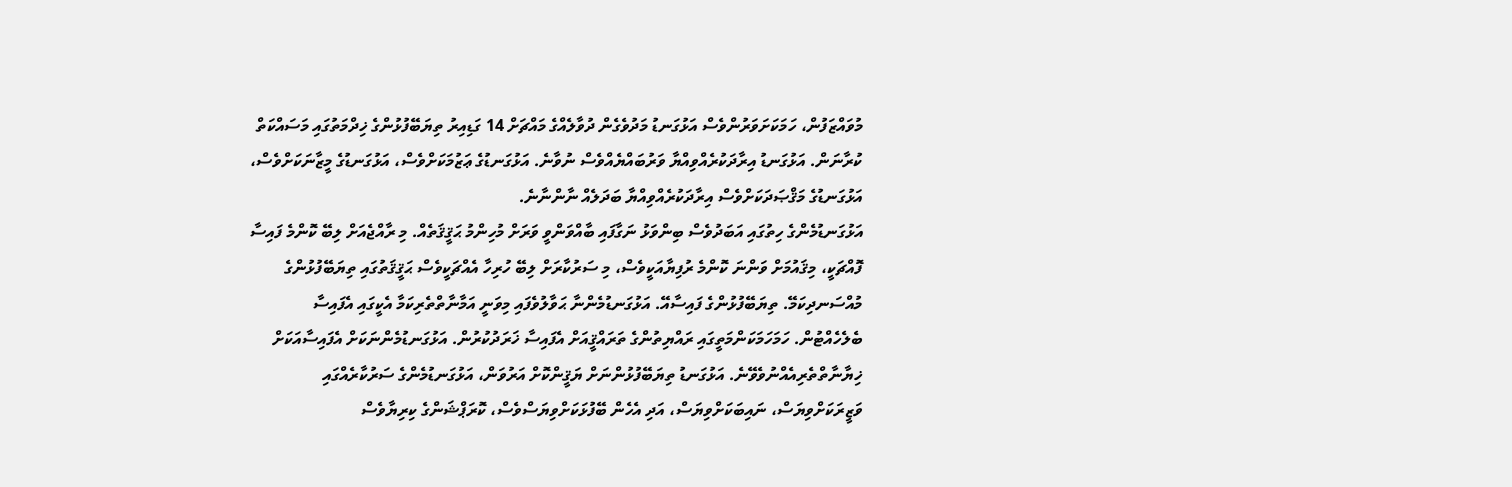މުވައްޒަފުން، ހަމަކަށަވަރުންވެސް އަޅުގަނޑު މަދުވެގެން ދުވާލެއްގެ މައްޗަށް 14 ގަޑިއިރު ތިޔަބޭފުޅުންގެ ޚިދްމަތުގައި މަސައްކަތް ކުރާނަން. އަޅުގަނޑު އިރާދަކުރެއްވިއްޔާ ވަރުބައްޔެއްވެސް ނުވާނެ. އަޅުގަނޑުގެ ޢަޒުމަކަށްވެސް، އަޅުގަނޑުގެ މީޒާނަކަށްވެސް، އަޅުގަނޑުގެ މަޤްޞަދަކަށްވެސް އިރާދަކުރެއްވިއްޔާ ބަދަލެއް ނާންނާނެ.
އަޅުގަނޑުމެންގެ ހިތުގައި އަބަދުވެސް ބިންވަޅު ނަގާފައި ބާއްވަންވީ ވަރަށް މުހިންމު ޙަޤީޤަތެއް. މި ރާއްޖެއަށް ލިބޭ ކޮންމެ ފައިސާ ފޮއްޗަކީ، މިޤައުމަށް ވަންނަ ކޮންމެ ރުފިޔާއަކީވެސް، މި ސަރުކާރަށް ލިބޭ ހުރިހާ އެއްޗަކީވެސް ޙަޤީޤަތުގައި ތިޔަބޭފުޅުންގެ މުއްސަނދިކަމޭ. ތިޔަބޭފުޅުންގެ ފައިސާއޭ. އަޅުގަނޑުމެންނާ ޙަވާލުވެފައި މިވަނީ އަމާނާތްތެރިކަމާ އެކީގައި އެފައިސާ ބެލެހެއްޓުން. ހަމަހަމަކަންމަތީގައި ރައްޔިތުންގެ ތަރައްޤީއަށް އެފައިސާ ޚަރަދުކުރުން. އަޅުގަނޑުމެންނަކަށް އެފައިސާއަކަށް ޚިޔާނާތްތެރިއެއްނުވެވޭނެ. އަޅުގަނޑު ތިޔަބޭފުޅުންނަށް ޔަޤީންކޮށް އަރުވަން، އަޅުގަނޑުމެންގެ ސަރުކާރެއްގައި ވަޒީރަކަށްވިޔަސް، ނައިބަކަށްވިޔަސް، އަދި އެހެން ބޭފުޅަކަށްވިޔަސްވެސް، ކޮރަޕްޝަންގެ ކިރިޔާވެސް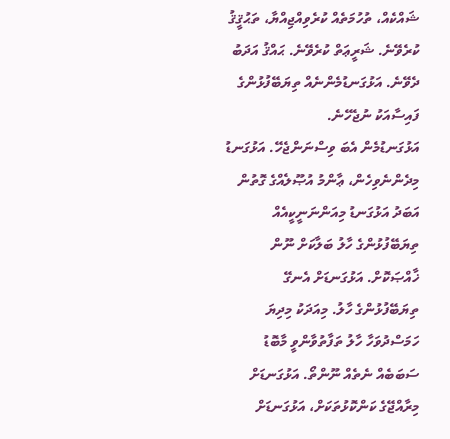ޝައްކެއް، ތުހުމަތެއް ކުރެވިއްޖިއްޔާ، ތަޙުޤީޤު ކުރެވޭނެ. ޝަރީޢަތް ކުރެވޭނެ. ޙައްޤު އަދަބު ދެވޭނެ. އަޅުގަނޑުމެންނެއް ތިޔަބޭފުޅުންގެ ފައިސާއަކު ނުޖެހޭނެ.
އަޅުގަނޑުމެން އެބަ ވިސްނަންޖެހޭ. އަޅުގަނޑު މިދެންނެވިހެން، ޢާންމު އުޞޫލެއްގެ ގޮތުން އަބަދު އަޅުގަނޑު މިއަންނަނީކީއެއް ތިޔަބޭފުޅުންގެ ހާލު ބަލާކަށް ނޫން ޚާއްޞަކޮށް. އަޅުގަނޑަށް އެނގޭ ތިޔަބޭފުޅުންގެ ހާލު. މިއަދަކު މިދިޔަ ހަމަސްދުވަހާ ހާލު ތަފާތުވާންވީ މާބޮޑު ސަބަބެއް ނެތެއް ނޫންތޯ. އަޅުގަނޑަށް މިރާއްޖޭގެ ކަންކޮޅުތަކަށް، އަޅުގަނޑަށް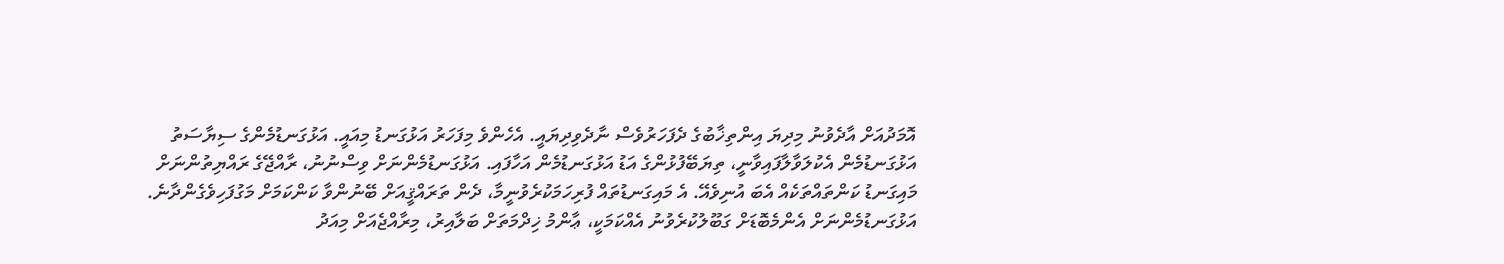އޮމަދުއަށް އާދެވުނު މިދިޔަ އިންތިޚާބުގެ ދެފަހަރުވެސް ނާދެވިދިޔައީ. އެހެންވެ މިފަހަރު އަޅުގަނޑު މިއައީ. އަޅުގަނޑުމެންގެ ސިޔާސަތު އަޅުގަނޑުމެން އެކުލަވާލާފައިވާނީ، ތިޔަބޭފުޅުންގެ އަޑު އަޅުގަނޑުމެން އަހާފައި. އަޅުގަނޑުމެންނަށް ވިސްނުނު، ރާއްޖޭގެ ރައްޔިތުންނަށް މައިގަނޑު ކަންތައްތަކެއް އެބަ އުނިވެއޭ. އެ މައިގަނޑުތައް ފުރިހަމަކުރެވުނީމާ، ދެން ތަރައްޤީއަށް ބޭނުންވާ ކަންކަމަށް މަގުފަހިވެގެންދާނެ.
އަޅުގަނޑުމެންނަށް އެންމެބޮޑަށް ގަބޫލުކުރެވުނު އެއްކަމަކީ، ޢާންމު ޚިދްމަތަށް ބަލާއިރު، މިރާއްޖެއަށް މިއަދު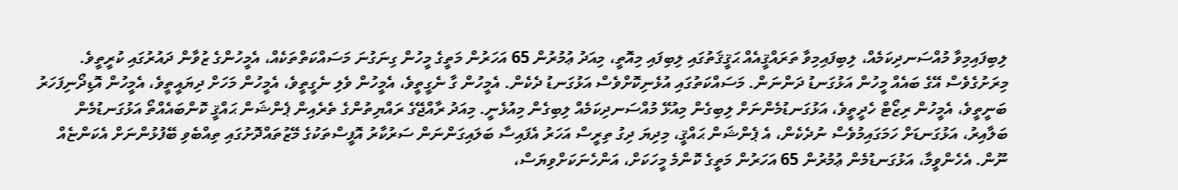ލިބިފައިމިވާ މުއްސަނދިކަމެއް، ލިބިފައިމިވާ ތަރައްޤީއެއް ޙަޤީޤަތުގައި ލިބިފައި މިއޮތީ، މިއަދު ޢުމުރުން 65 އަހަރުން މަތީގެ މީހުން ގިނަގުނަ މަސައްކަތްތަކެއް، އެމީހުންގެ ޒުވާން ދައުރުގައި ކުރީތީވެ. މިރަށުގެވެސް އޭގެ ބައެއް މީހުން އަޅުގަނޑު ދަންނަން. މަސައްކަތުގައި އުޅެނިކޮށްވެސް އަޅުގަނޑު ދެކެން. އެމީހުން ގާ ނެގީތީވެ، އެމީހުން ވެލި ނެގީތީވެ، އެމީހުން މަހަށް ދިޔައީތީވެ، އެމީހުން އޮޑިދޯނިފަހަރު ބަނީތީވެ، އެމީހުން ރިޒޯޓް ހެދީތީވެ، އަޅުގަނޑުމެންނަށް ލިބިގެން މިއުޅޭ މުއްސަނދިކަމެއް ލިބިގެން މިއުޅެނީ. މިއަދު ރާއްޖޭގެ ރައްޔިތުންގެ ތެރެއިން ޕެންޝަން ޙައްޤީ ކޮންބައެއްތޯ އަޅުގަނޑުމެން ބަލާއިރު، އަޅުގަނޑަށް ހަމަގައިމުވެސް ނުދެކެން، އެ ޕެންޝަން ޙައްޤީ، މިދިޔަ ދިގު ތިރީސް އަހަރު އެފައިސާ ބަލައިގަންނަން ސަރުކާރު އޮފީސްތަކުގެ މޭޒުތައްދޮށުގައި ތިއްބެވި ބޭފުޅުންނަށް އެކަންޏެއް ނޫން. އެހެންވީމާ، އަޅުގަނޑުމެން ޢުމުރުން 65 އަހަރުން މަތީގެ ކޮންމެ މީހަކަށް، އަންހެނަކަށްވިޔަސް،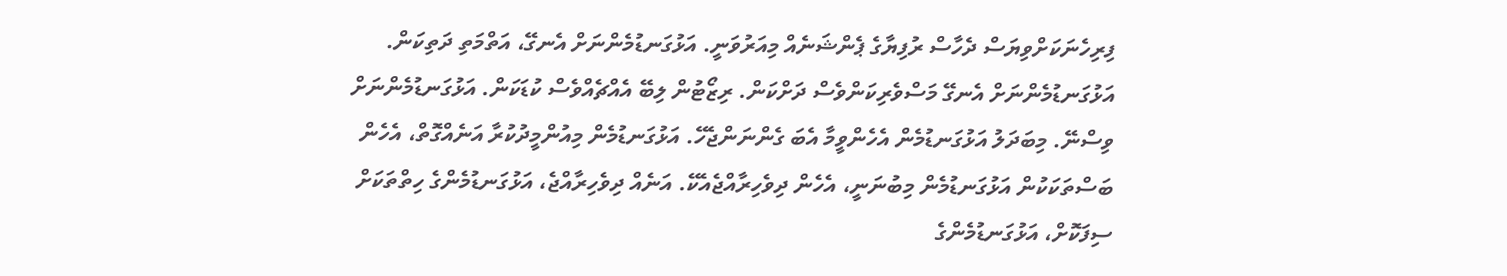ފިރިހެނަކަށްވިޔަސް ދެހާސް ރުފިޔާގެ ޕެންޝަނެއް މިއަރުވަނީ. އަޅުގަނޑުމެންނަށް އެނގޭ، އަތްމަތި ދަތިކަން. އަޅުގަނޑުމެންނަށް އެނގޭ މަސްވެރިކަންވެސް ދަށްކަން. ރިޒޯޓުން ލިބޭ އެއްޗެއްވެސް ކުޑަކަން. އަޅުގަނޑުމެންނަށް ވިސްނޭ. މިބަދަލު އަޅުގަނޑުމެން އެހެންވީމާ އެބަ ގެންނަންޖެހޭ. އަޅުގަނޑުމެން މިއުންމީދުކުރާ އަނެއްގޮތް، އެހެން ބަސްތަކަކުން އަޅުގަނޑުމެން މިބުނަނީ، އެހެން ދިވެހިރާއްޖެއެކޭ. އަނެއް ދިވެހިރާއްޖެ، އަޅުގަނޑުމެންގެ ހިތްތަކަށް ސިފަކޮށް، އަޅުގަނޑުމެންގެ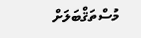މުސްތަޤްބަލަށް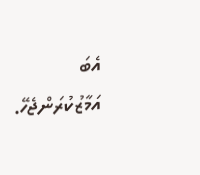އެބަ އަމާޒުކުރަންޖެހޭ.